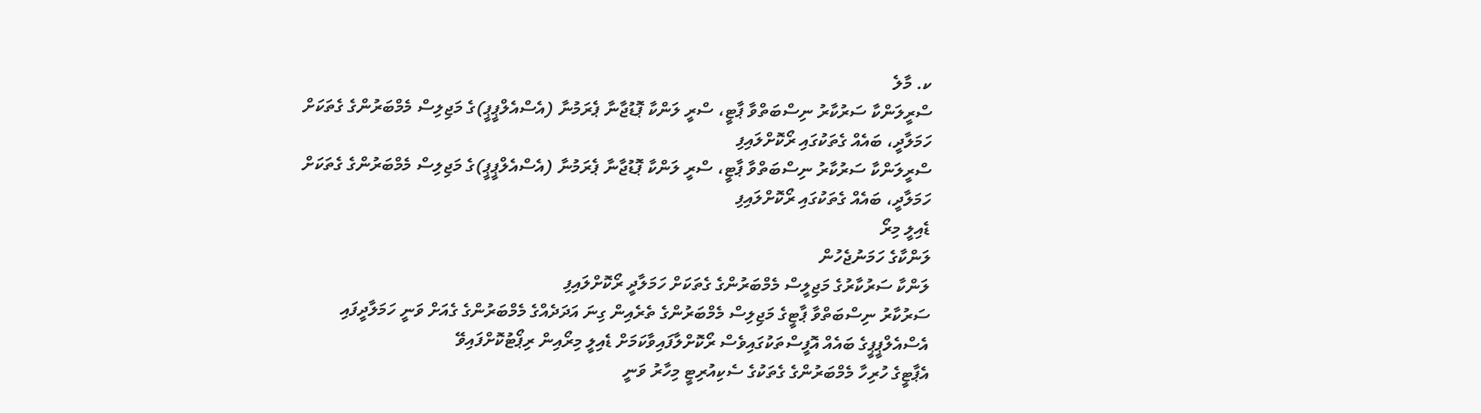ކ. މާލެ
ސްރީލަންކާ ސަރުކާރު ނިސްބަތްވާ ޕާޓީ، ސްރީ ލަންކާ ޕޮޑުޖާނާ ޕެރަމުނާ (އެސްއެލްޕީޕީ)ގެ މަޖިލިސް މެމްބަރުންގެ ގެތަކަށް ހަމަލާދީ، ބައެއް ގެތަކުގައި ރޯކޮށްލައިފި
ސްރީލަންކާ ސަރުކާރު ނިސްބަތްވާ ޕާޓީ، ސްރީ ލަންކާ ޕޮޑުޖާނާ ޕެރަމުނާ (އެސްއެލްޕީޕީ)ގެ މަޖިލިސް މެމްބަރުންގެ ގެތަކަށް ހަމަލާދީ، ބައެއް ގެތަކުގައި ރޯކޮށްލައިފި
ޑެއިލީ މިރޯ
ލަންކާގެ ހަމަނުޖެހުން
ލަންކާ ސަރުކާރުގެ މަޖިލީސް މެމްބަރުންގެ ގެތަކަށް ހަމަލާދީ ރޯކޮށްލައިފި
ސަރުކާރު ނިސްބަތްވާ ޕާޓީގެ މަޖިލިސް މެމްބަރުންގެ ތެރެއިން ގިނަ އަދަދެއްގެ މެމްބަރުންގެ ގެއަށް ވަނީ ހަމަލާދީފައި
އެސްއެލްޕީޕީގެ ބައެއް އޮފީސްތަކުގައިވެސް ރޯކޮށްލާފައިވާކަމަށް ޑެއިލީ މިރޯއިން ރިޕޯޓުކޮށްފައިވޭ
އެޕާޓީގެ ހުރިހާ މެމްބަރުންގެ ގެތަކުގެ ސެކިއުރިޓީ މިހާރު ވަނީ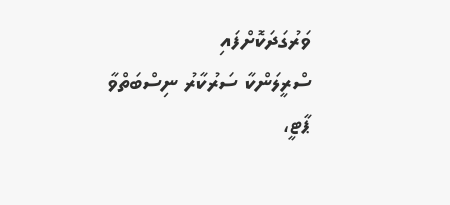ވަރުގަދަކޮށްފައި
ސްރީލަންކާ ސަރުކާރު ނިސްބަތްވާ ޕާޓީ،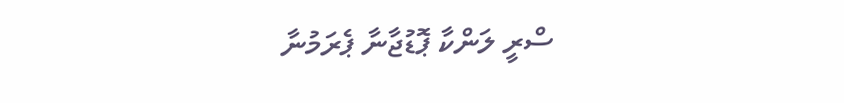ސްރީ ލަންކާ ޕޮޑުޖާނާ ޕެރަމުނާ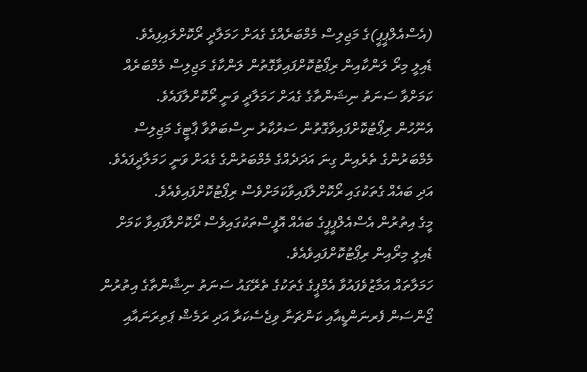(އެސްއެލްޕީޕީ)ގެ މަޖިލިސް މެމްބަރެއްގެ ގެއަށް ހަމަލާދީ ރޯކޮށްލައިފިއެވެ.
ޑެއިލީ މިރޯ ލަންކާއިން ރިޕޯޓުކޮށްފައިވާގޮތުން ލަންކާގެ މަޖިލިސް މެމްބަރެއް ކަމަށްވާ ސަނަތު ނިޝަންތާގެ ގެއަށް ހަމަލާދީ ވަނީ ރޯކޮށްލާފައެވެ.
އެނޫހުން ރިޕޯޓުކޮށްފައިވާގޮތުން ސަރުކާރު ނިސްބަތްވާ ޕާޓީގެ މަޖިލިސް މެމްބަރުންގެ ތެރެއިން ގިނަ އަދަދެއްގެ މެމްބަރުންގެ ގެއަށް ވަނީ ހަމަލާދީފައެވެ. އަދި ބައެއް ގެތަކުގައި ރޯކޮށްލާފައިވާކަމަށްވެސް ރިޕޯޓުކޮށްފައިވެއެވެ.
މީގެ އިތުރުން އެސްއެލްޕީޕީގެ ބައެއް އޮފީސްތަކުގައިވެސް ރޯކޮށްލާފައިވާ ކަމަށް ޑެއިލީ މިރޯއިން ރިޕޯޓުކޮށްފައިވެއެވެ.
ހަމަލާތައް އަމާޒުވެފައުވާ އެމްޕީގެ ގެތަކުގެ ތެރޭގައު ސަނަތު ނިޝާންތާގެ އިތުރުން ޖޯންސަން ފެރނަންޑީއާއި ކަންޗަނާ ވިޖެސެކަރާ އަދި ރަމެޝް ޕަތިރަނައާއި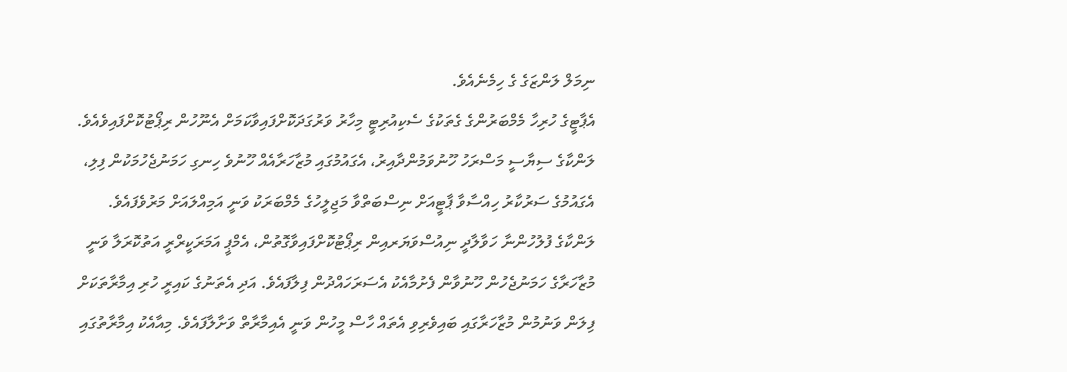ނިމަލް ލަންޒަގެ ގެ ހިމެނެއެވެ.
އެޕާޓީގެ ހުރިހާ މެމްބަރުންގެ ގެތަކުގެ ސެކިއުރިޓީ މިހާރު ވަރުގަދަކޮށްފައިވާކަމަށް އެނޫހުން ރިޕޯޓުކޮށްފައިވެއެވެ.
ލަންކާގެ ސިޔާސީ މަސްރަހު ހޫނުވަމުންދާއިރު، އެގައުމުގައި މުޒާހަރާއެއް ހޫނުވެ ހިނގި ހަމަނުޖެހުމަކުން ފިލި، އެގައުމުގެ ސަރުކާރު ހިއްސާވާ ޕާޓީއަށް ނިސްބަތްވާ މަޖިލީހުގެ މެމްބަރަކު ވަނީ އަމިއްލައަށް މަރުވެފައެވެ.
ލަންކާގެ ފުލުހުންނާ ހަވާލާދީ ނިއުސްވަޔަރއިން ރިޕޯޓުކޮށްފައިވާގޮތުން، އެމްޕީ އަމަރަކީރްރީ އަތުކޮރަލާ ވަނީ މުޒާހަރާގެ ހަމަނުޖެހުން ހޫނުވާން ފެށުމާއެކު އެސަރަހައްދުން ފިލާފައެވެ. އަދި އެތަނުގެ ކައިރީ ހުރި އިމާރާތަކަށް ފިލަން ވަނުމުން މުޒާހަރާގައި ބައިވެރިވި އެތައް ހާސް މީހުން ވަނީ އެއިމާރާތް ވަށާލާފައެވެ. މިއާއެކު އިމާރާތުގައި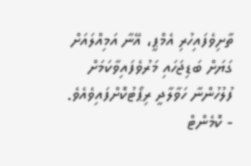ތާށިވެފައިހުރި އެމްޕީ، އޭނާ އަމިއްލައަށް ގަޔަށް ބަޑިޖަހައި މަރުވެފައިވާކަމަށް ފުލުހުންނާ ހަވާލާދީ ރިޕޯޓުކޮށްފައިވެއެވެ.
- ކޮމެންޓް